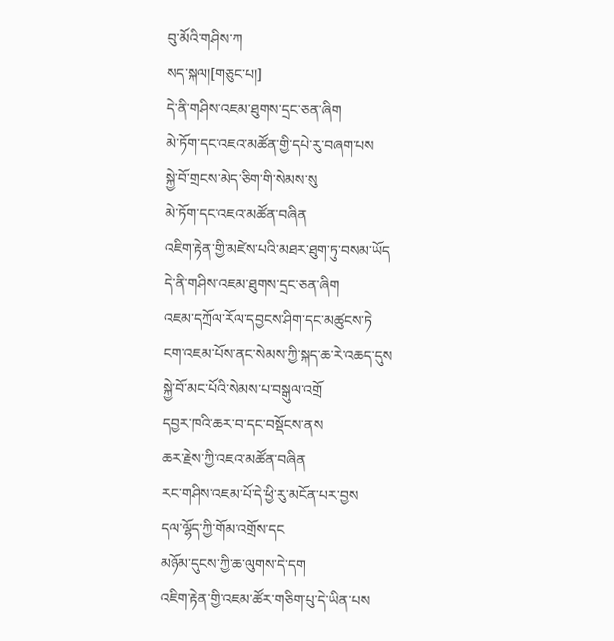བུ་མོའི་གཤིས་ཀ
སད་སྐལ།[གཅུང་པ།]
དེ་ནི་གཤིས་འཇམ་ཐུགས་དྲང་ཅན་ཞིག
མེ་ཏོག་དང་འཇའ་མཚོན་གྱི་དཔེ་རུ་བཞག་པས
སྐྱེ་བོ་གྲངས་མེད་ཅིག་གི་སེམས་སུ
མེ་ཏོག་དང་འཇའ་མཚོན་བཞིན
འཇིག་རྟེན་གྱི་མཛེས་པའི་མཐར་ཐུག་ཏུ་བསམ་ཡོད
དེ་ནི་གཤིས་འཇམ་ཐུགས་དྲང་ཅན་ཞིག
འཇམ་དཀྲོལ་རོལ་དབྱངས་ཤིག་དང་མཚུངས་ཏེ
ངག་འཇམ་པོས་ནང་སེམས་ཀྱི་སྐད་ཆ་རེ་འཆད་དུས
སྐྱེ་བོ་མང་པོའི་སེམས་པ་བསྒུལ་འགྲོ
དབྱར་ཁའི་ཆར་བ་དང་བསྡོངས་ནས
ཆར་རྗེས་ཀྱི་འཇའ་མཚོན་བཞིན
རང་གཤིས་འཇམ་པོ་དེ་ཕྱི་རུ་མངོན་པར་བྱས
དལ་ལྷོད་ཀྱི་གོམ་འགྲོས་དང
མཉོམ་དུངས་ཀྱི་ཆ་ལུགས་དེ་དག
འཇིག་རྟེན་གྱི་འཇམ་ཚོར་གཅིག་པུ་དེ་ཡིན་པས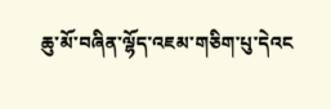ཆུ་མོ་བཞིན་ལྷོད་འཇམ་གཅིག་པུ་དེའང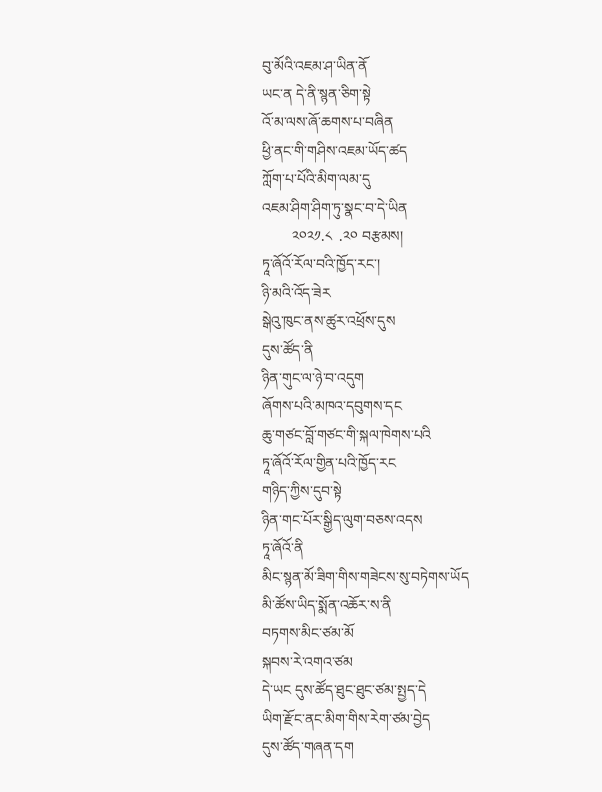བུ་མོའི་འཇམ་ཤ་ཡིན་ནོ
ཡང་ན དེ་ནི་སྙན་ཅིག་སྟེ
འོ་མ་ལས་ཞོ་ཆགས་པ་བཞིན
ཕྱི་ནང་གི་གཤིས་འཇམ་ཡོད་ཚད
ཀློག་པ་པོའི་མིག་ལམ་དུ
འཇམ་ཤིག་ཤིག་ཏུ་སྣང་བ་དེ་ཡིན
        ༢༠༢༡.༨  .༢༠ བརྩམས།
ཏཱ་ཞོའོ་རོལ་བའི་ཁྱོད་རང་།
ཉི་མའི་འོད་ཟེར
སྒེའུ་ཁུང་ནས་ཚུར་འཕྲོས་དུས
དུས་ཚོད་ནི
ཉིན་གུང་ལ་ཉེ་བ་འདུག
ཞོགས་པའི་མཁའ་དབུགས་དང
ཆུ་གཙང་བློ་གཙང་གི་སྐལ་ཁེགས་པའི
ཏཱ་ཞོའོ་རོལ་གྱིན་པའི་ཁྱོད་རང
གཉིད་ཀྱིས་དུབ་སྟེ
ཉིན་གང་པོར་སྒྱིད་ལུག་བཅས་འདས
ཏཱ་ཞོའོ་ནི
མིང་སྙན་མོ་ཟིག་གིས་གཟེངས་སུ་བཏེགས་ཡོད
མི་ཚོས་ཡིད་སྨོན་འཆོར་ས་ནི
བཏགས་མིང་ཙམ་མོ
སྐབས་རེ་འགའ་ཙམ
དེ་ཡང དུས་ཚོད་ཐུང་ཐུང་ཙམ་སྤྱད་དེ
ཡིག་རྫོང་ནང་མིག་གིས་རེག་ཙམ་བྱེད
དུས་ཚོད་གཞན་དག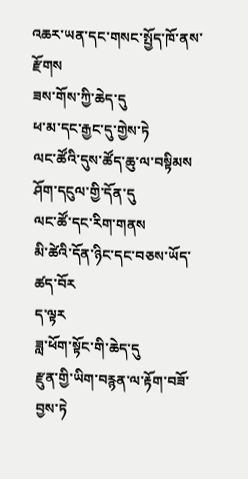འཆར་ཡན་དང་གསང་སྤྱོད་ཁོ་ནས་རྫོགས
ཟས་གོས་ཀྱི་ཆེད་དུ
ཕ་མ་དང་རྒྱང་དུ་གྱེས་ཏེ
ལང་ཚོའི་དུས་ཚོད་ཆུ་ལ་བསྟིམས
ཤོག་དངུལ་གྱི་དོན་དུ
ལང་ཚོ་དང་རིག་གནས
མི་ཚེའི་དོན་ཉིང་དང་བཅས་ཡོད་ཚད་བོར
ད་ལྟར
ཟླ་ཕོག་སྟོང་གི་ཆེད་དུ
རྫུན་གྱི་ཡིག་བརྙན་ལ་རྟོག་བཟོ་བྱས་ཏེ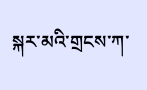སྐར་མའི་གྲངས་ཀ་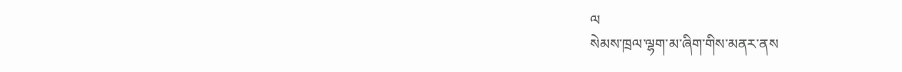ལ
སེམས་ཁྲལ་ལྷག་མ་ཞིག་གིས་མནར་ནས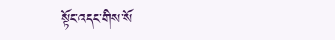སྟོང་འདང་གིས་སོ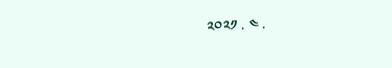༢༠༢༡ . ༤ .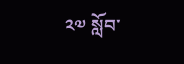༢༧ སློབ་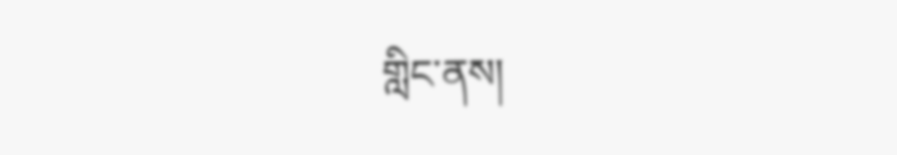གླིང་ནས།